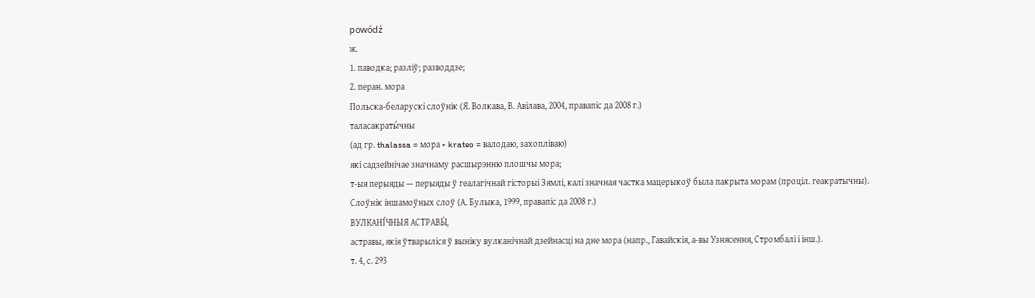powódź
ж.
1. паводка; разліў; разводдзе;
2. перан. мора
Польска-беларускі слоўнік (Я. Волкава, В. Авілава, 2004, правапіс да 2008 г.)
таласакраты́чны
(ад гр. thalassa = мора + krateo = валодаю, захопліваю)
які садзейнічае значнаму расшырэнню плошчы мора;
т-ыя перыяды — перыяды ў геалагічнай гісторыі Зямлі, калі значная частка мацерыкоў была пакрыта морам (проціл. геакратычны).
Слоўнік іншамоўных слоў (А. Булыка, 1999, правапіс да 2008 г.)
ВУЛКАНІ́ЧНЫЯ АСТРАВЫ́,
астравы, якія ўтварыліся ў выніку вулканічнай дзейнасці на дне мора (напр., Гавайскія, а-вы Узнясення, Стромбалі і інш.).
т. 4, с. 293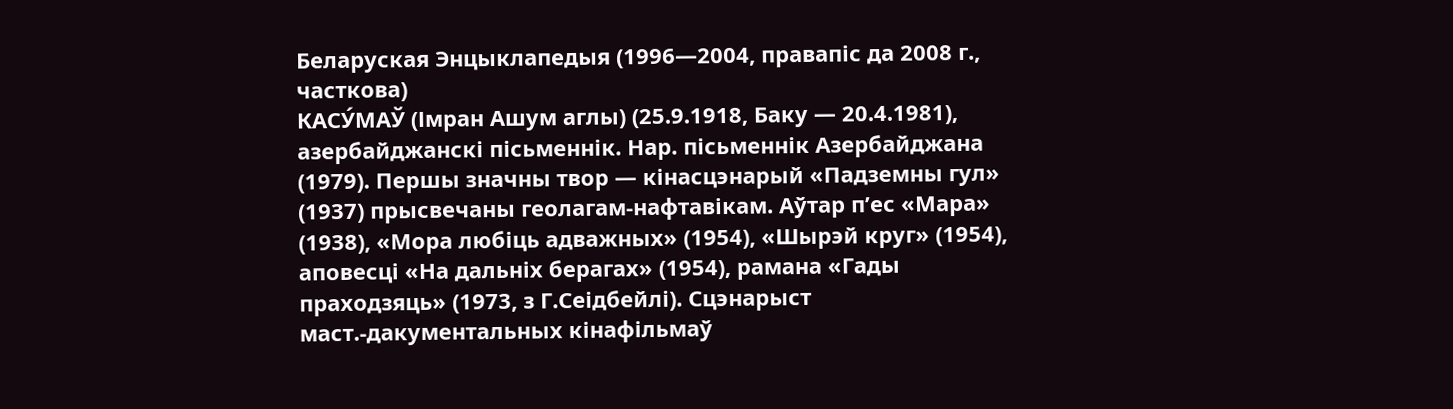Беларуская Энцыклапедыя (1996—2004, правапіс да 2008 г., часткова)
КАСУ́МАЎ (Імран Ашум аглы) (25.9.1918, Баку — 20.4.1981),
азербайджанскі пісьменнік. Нар. пісьменнік Азербайджана (1979). Першы значны твор — кінасцэнарый «Падземны гул» (1937) прысвечаны геолагам-нафтавікам. Аўтар п’ес «Мара» (1938), «Мора любіць адважных» (1954), «Шырэй круг» (1954), аповесці «На дальніх берагах» (1954), рамана «Гады праходзяць» (1973, з Г.Сеідбейлі). Сцэнарыст маст.-дакументальных кінафільмаў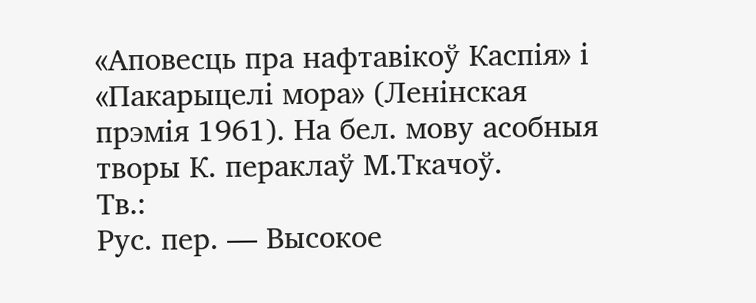«Аповесць пра нафтавікоў Каспія» і «Пакарыцелі мора» (Ленінская прэмія 1961). На бел. мову асобныя творы К. пераклаў М.Ткачоў.
Тв.:
Рус. пер. — Высокое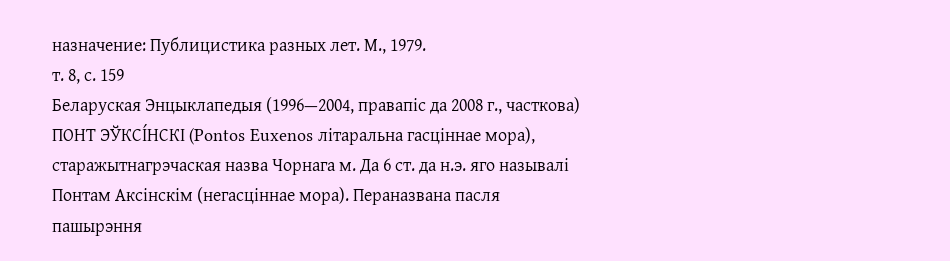назначение: Публицистика разных лет. М., 1979.
т. 8, с. 159
Беларуская Энцыклапедыя (1996—2004, правапіс да 2008 г., часткова)
ПОНТ ЭЎКСІ́НСКІ (Pontos Euxenos літаральна гасціннае мора),
старажытнагрэчаская назва Чорнага м. Да 6 ст. да н.э. яго называлі Понтам Аксінскім (негасціннае мора). Пераназвана пасля пашырэння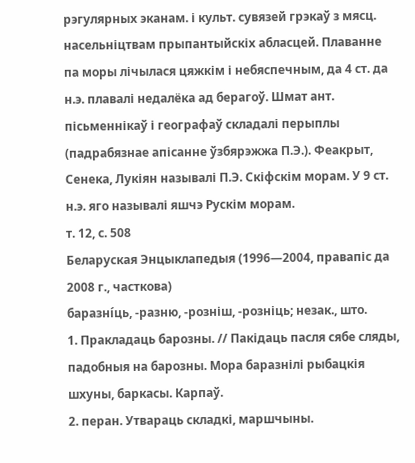рэгулярных эканам. і культ. сувязей грэкаў з мясц. насельніцтвам прыпантыйскіх абласцей. Плаванне па моры лічылася цяжкім і небяспечным, да 4 ст. да н.э. плавалі недалёка ад берагоў. Шмат ант. пісьменнікаў і географаў складалі перыплы (падрабязнае апісанне ўзбярэжжа П.Э.). Феакрыт, Сенека, Лукіян называлі П.Э. Скіфскім морам. У 9 ст. н.э. яго называлі яшчэ Рускім морам.
т. 12, с. 508
Беларуская Энцыклапедыя (1996—2004, правапіс да 2008 г., часткова)
баразні́ць, ‑разню, ‑розніш, ‑розніць; незак., што.
1. Пракладаць барозны. // Пакідаць пасля сябе сляды, падобныя на барозны. Мора баразнілі рыбацкія шхуны, баркасы. Карпаў.
2. перан. Утвараць складкі, маршчыны.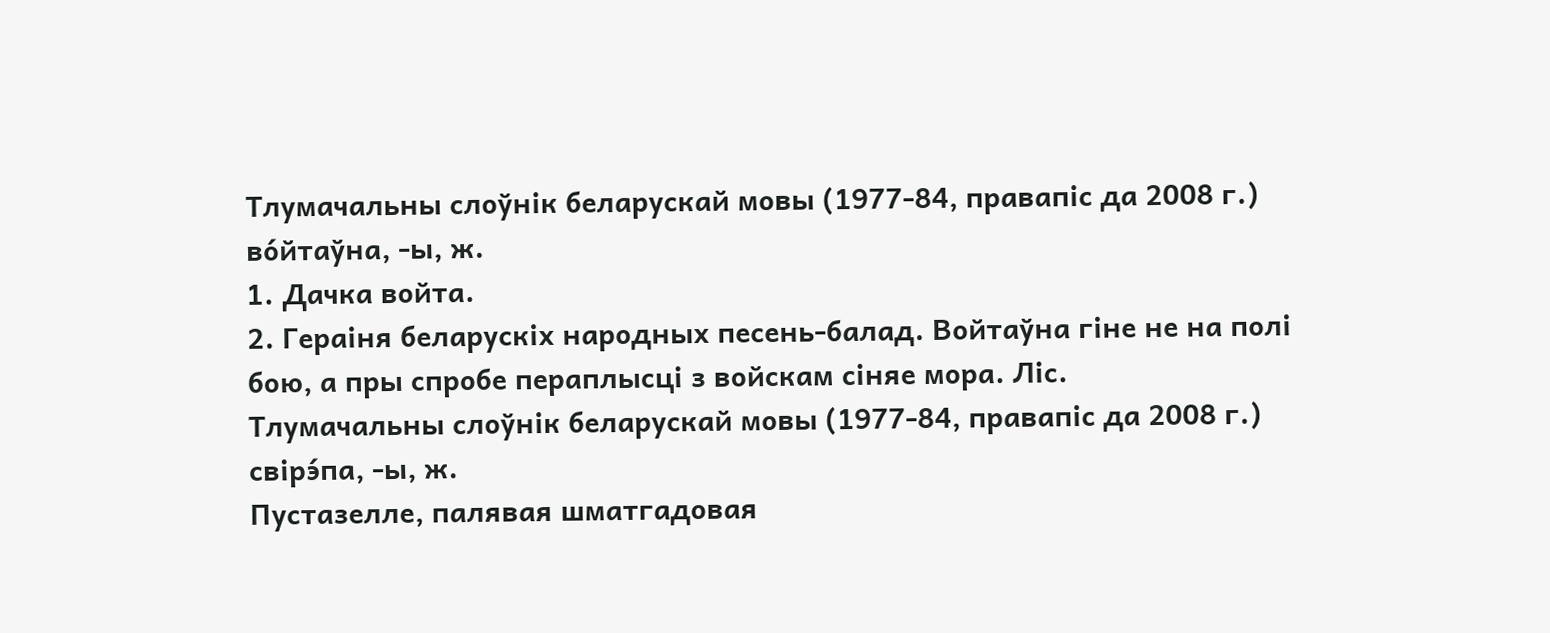Тлумачальны слоўнік беларускай мовы (1977-84, правапіс да 2008 г.)
во́йтаўна, ‑ы, ж.
1. Дачка войта.
2. Гераіня беларускіх народных песень-балад. Войтаўна гіне не на полі бою, а пры спробе пераплысці з войскам сіняе мора. Ліс.
Тлумачальны слоўнік беларускай мовы (1977-84, правапіс да 2008 г.)
свірэ́па, ‑ы, ж.
Пустазелле, палявая шматгадовая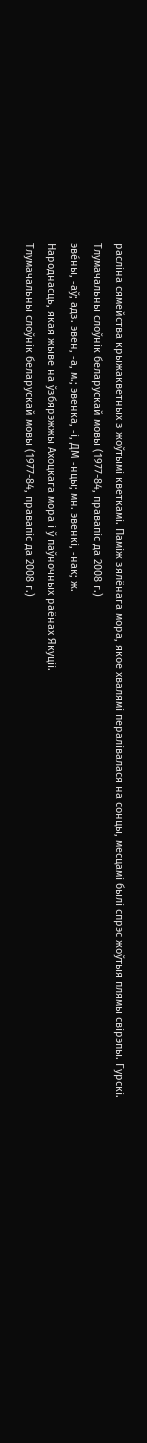расліна сямейства крыжакветных з жоўтымі кветкамі. Паміж зялёнага мора, якое хвалямі пералівалася на сонцы, месцамі былі спрэс жоўтыя плямы свірэпы. Гурскі.
Тлумачальны слоўнік беларускай мовы (1977-84, правапіс да 2008 г.)
эве́ны, ‑аў; адз. эвен, ‑а, м.; эвенка, ‑і, ДМ ‑нцы; мн. эвенкі, ‑нак; ж.
Народнасць, якая жыве на ўзбярэжжы Ахоцкага мора і ў паўночных раёнах Якуціі.
Тлумачальны слоўнік беларускай мовы (1977-84, правапіс да 2008 г.)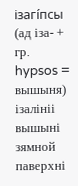ізагі́псы
(ад іза- + гр. hypsos = вышыня)
ізалініі вышыні зямной паверхні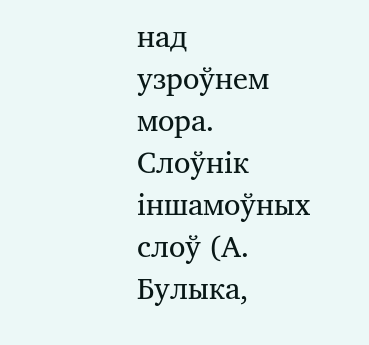над узроўнем мора.
Слоўнік іншамоўных слоў (А. Булыка,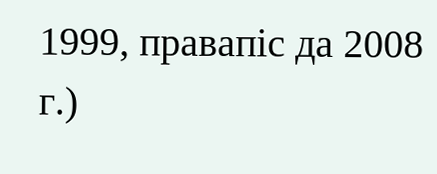1999, правапіс да 2008 г.)